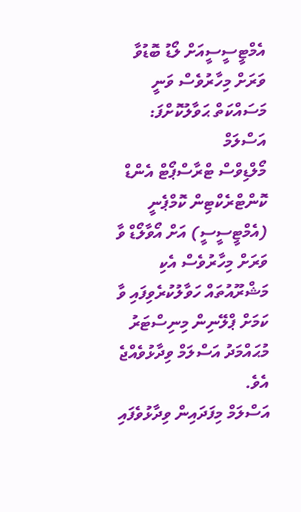އެމްޓީސީސީއަށް ލޯޑު ބޮޑުވާ ވަރަށް މިހާރުވެސް ވަނީ މަސައްކަތް ޙަވާލުކޮށްފަ: އަސްލަމް
މޯލްޑިވްސް ޓްރާސްޕޯޓް އެންޑް ކޮންޓްރެކްޓިން ކޮމްޕެނީ (އެމްޓީސީސީ) އަށް އޯވާލޯޑް ވާ ވަރަށް މިހާރުވެސް އެކި މަޝްރޫއުތައް ހަވާލުކުރެވިފައި ވާ ކަމަށް ޕްލޭނިން މިނިސްޓަރު މުޙައްމަދު އަސްލަމް ވިދާޅުވެއްޖެ އެވެ.
އަސްލަމް މިފަދައިން ވިދާޅުވެފައި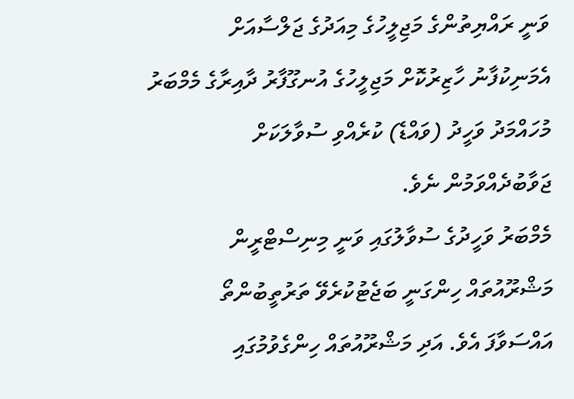ވަނީ ރައްޔިތުންގެ މަޖިލީހުގެ މިއަދުގެ ޖަލްސާއަށް އެމަނިކުފާނު ހާޒިރުކޮށް މަޖިލީހުގެ އުނގޫފާރު ދާއިރާގެ މެމްބަރު މުހައްމަދު ވަހީދު (ވައްޑެ) ކުރެއްވި ސުވާލަކަށް ޖަވާބުދެއްވަމުން ނެވެ.
މެމްބަރު ވަހީދުގެ ސުވާލުގައި ވަނީ މިނިސްޓްރީން މަޝްރޫއުތައް ހިންގަނީ ބަޖެޓުކުރެވޭ ތަރުތީބުންތޯ އައްސަވާފަ އެވެ. އަދި މަޝްރޫއުތައް ހިންގެވުމުގައި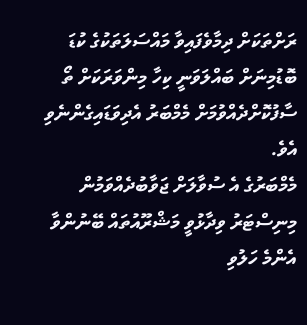ރަށްތަކަށް ދިމާވެފައިވާ މައްސަލަތަކުގެ ކުޑަ ބޮޑުމިނަށް ބައްލަވަނީ ކިހާ މިންވަރަކަށް ތޯ ސާފުކޮށްދެއްވުމަށް މެމްބަރު އެދިވަޑައިގެންނެވި އެވެ.
މެމްބަރުގެ އެ ސުވާލަށް ޖަވާބުދެއްވަމުން މިނިސްޓަރު ވިދާޅުވީ މަޝްރޫއުތައް ބޭނުންވާ އެންމެ ހަލުވި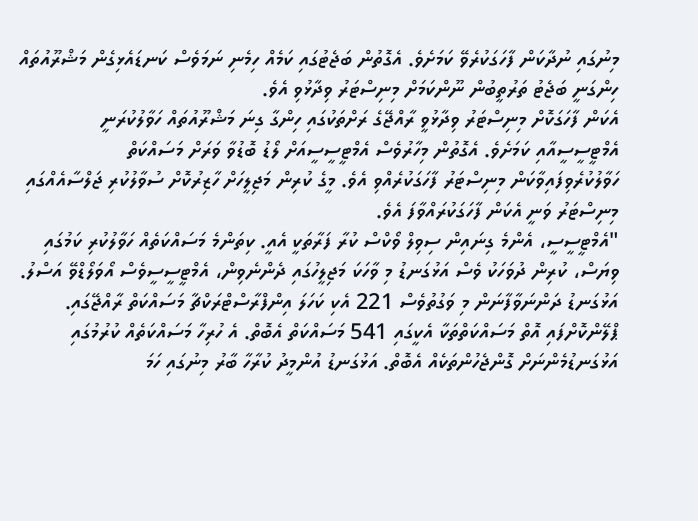މިނުގައި ނުދާކަން ފާހަގަކުރެވޭ ކަމަށެވެ. އެގޮތުން ބަޖެޓުގައި ކަމެއް ހިމެނި ނަމަވެސް ކަނޑައެޅިގެން މަޝްރޫއުތައް ހިންގަނީ ބަޖެޓު ތަރުތީބުން ނޫންކަމަށް މިނިސްޓަރު ވިދާޅުވި އެވެ.
އެކަން ފާހަގަކޮށް މިނިސްޓަރު ވިދާޅުވީ ރާއްޖޭގެ ރަށްތަކުގައި ހިންގާ ގިނަ މަޝްރޫއުތައް ހަވާލުކުރަނީ އެމްޓީސީސީއާއި ކަމަށެވެ. އެގޮތުން މިހާރުވެސް އެމްޓީސީސީއަށް ލޯޑު ބޮޑުވާ ވަރަށް މަސައްކަތް ހަވާލުކުރެވިފައިވާކަން މިނިސްޓަރު ފާހަގަކުރެއްވި އެވެ. މީގެ ކުރިން މަޖިލީހަށް ހާޒިރުކޮށް ސުވާލުކުރި ޖަލްސާއެއްގައި މިނިސްޓަރު ވަނީ އެކަން ފާހަގަކުރައްވާފަ އެވެ.
"އެމްޓީސީސީ، އެންމެ ގިނައިން ސިވިލް ވޯކްސް ކުރާ ފަރާތަކީ އެއީ. ކިތަންމެ މަސައްކަތެއް ހަވާލުކުރި ކަމުގައި ވިޔަސް، ކުރިން ދުވަހަކު ވެސް އަޅުގަނޑު މި ވާހަކަ މަޖިލީހުގައި ދެންނެވިން، އެމްޓީސީސީވެސް އޯވަލޯޑްވޭ އަސްލު. އަޅުގަނޑު ދަންނަވާފާނަން މި ވަގުތުވެސް 221 އެކި ކަހަލަ އިންފްރާސްޓްރަކްޗާ މަސައްކަތް ރާއްޖޭގައި. ޕްލޭންކޮށްފައި އޮތް މަސައްކަތްތަކާ އެކީގައި 541 މަސައްކަތް އެބޮތް. އެ ހުރިހާ މަސައްކަތެއް ކުރުމުގައި އަޅުގަނޑުމެންނަށް ގޮންޖެހުންތަކެއް އެބޮތް. އަޅުގަނޑު އުންމީދު ކުރާހާ ބާރު މިނުގައި ހަމަ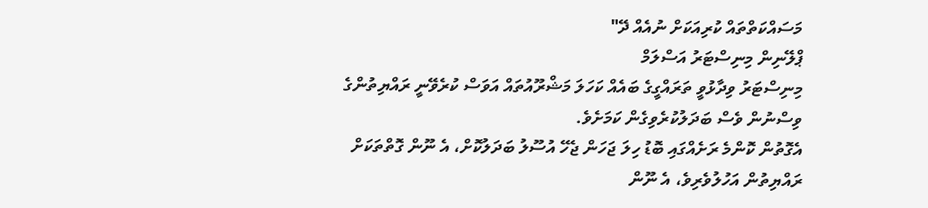މަސައްކަތްތައް ކުރިއަކަށް ނުއެއް ދޭ"
ޕްލޭނިން މިނިސްޓަރު އަސްލަމް
މިނިސްޓަރު ވިދާޅުވީ ތަރައްގީގެ ބައެއް ކަހަލަ މަޝްރޫއުތައް އަވަސް ކުރެވޭނީ ރައްޔިތުންގެ ވިސްނުން ވެސް ބަދަލުކުރެވިގެން ކަމަށެވެ.
އެގޮތުން ކޮންމެ ރަށެއްގައި ބޮޑު ހިލަ ޖަހަން ޖެހޭ އުސޫލު ބަދަލުކޮށް، އެ ނޫން ގޮތްތަކަށް ރައްޔިތުން އަހުލުވެރިވެ، އެ ނޫން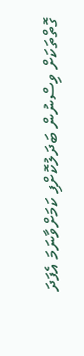ގޮތްތަކަށް ވިސްނުން ބަދަލުކޮށްފި ކަމަށްވާނަމަ އެފަދަ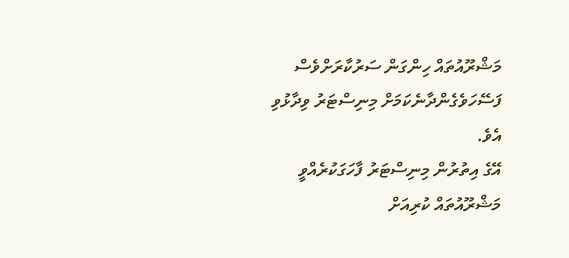މަޝްރޫއުތައް ހިންގަން ސަރުކާރަށްވެސް ފަސޭހަވެގެންދާނެކަމަށް މިނިސްޓަރު ވިދާޅުވި އެވެ.
އޭގެ އިތުރުން މިނިސްޓަރު ފާހަގަކުރެއްވީ މަޝްރޫއުތައް ކުރިއަށް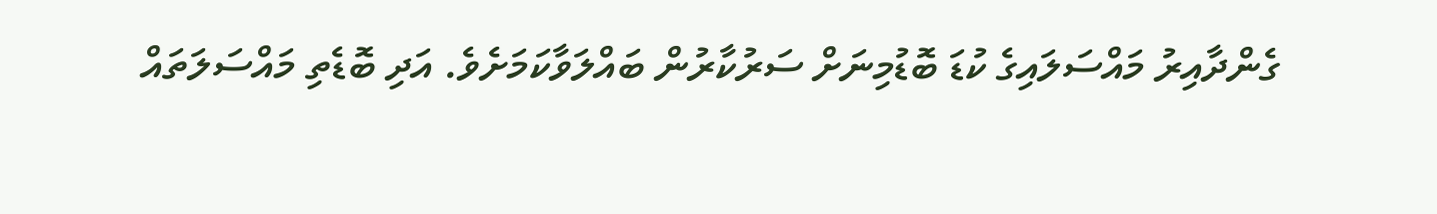ގެންދާއިރު މައްސަލައިގެ ކުޑަ ބޮޑުމިނަށް ސަރުކާރުން ބައްލަވާކަމަށެވެ. އަދި ބޮޑެތި މައްސަލަތައް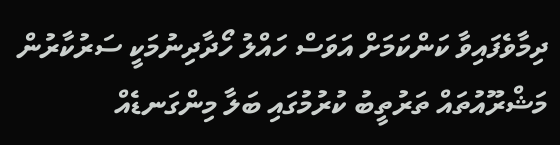ދިމާވެފައިވާ ކަންކަމަށް އަވަސް ހައްލު ހޯދާދިނުމަކީ ސަރުކާރުން މަޝްރޫއުތައް ތަރުތީބު ކުރުމުގައި ބަލާ މިންގަނޑެއް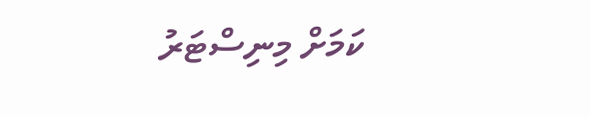ކަމަށް މިނިސްޓަރު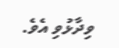ވިދާޅުވި އެވެ.